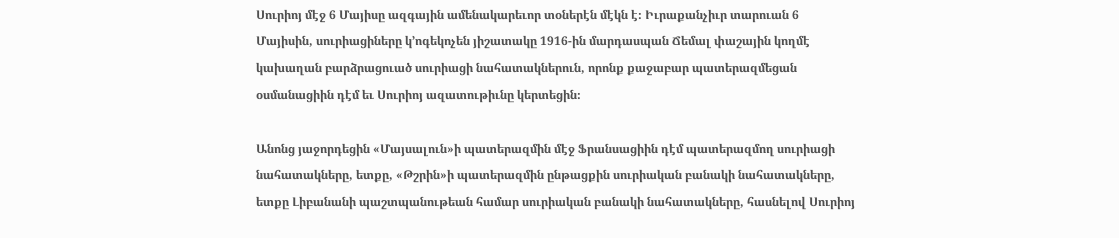Սուրիոյ մէջ 6 Մայիսը ազգային ամենակարեւոր տօներէն մէկն է։ Իւրաքանչիւր տարուան 6 Մայիսին, սուրիացիները կ՚ոգեկոչեն յիշատակը 1916-ին մարդասպան Ճեմալ փաշային կողմէ կախաղան բարձրացուած սուրիացի նահատակներուն, որոնք քաջաբար պատերազմեցան օսմանացիին դէմ եւ Սուրիոյ ազատութիւնը կերտեցին։

Անոնց յաջորդեցին «Մայսալուն»ի պատերազմին մէջ Ֆրանսացիին դէմ պատերազմող սուրիացի նահատակները, ետքը, «Թշրին»ի պատերազմին ընթացքին սուրիական բանակի նահատակները, ետքը Լիբանանի պաշտպանութեան համար սուրիական բանակի նահատակները, հասնելով Սուրիոյ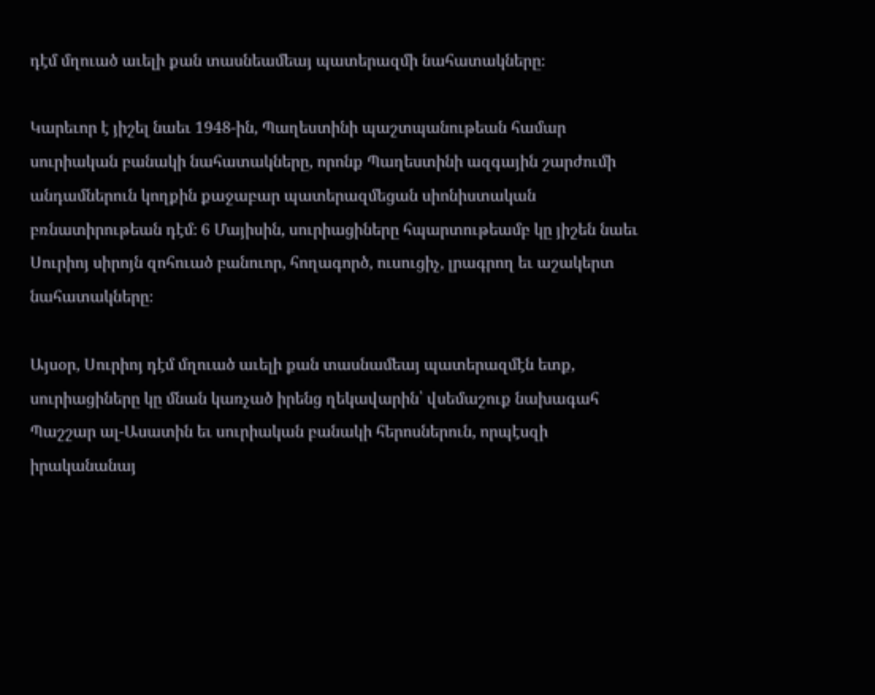դէմ մղուած աւելի քան տասնեամեայ պատերազմի նահատակները։

Կարեւոր է յիշել նաեւ 1948-ին, Պաղեստինի պաշտպանութեան համար սուրիական բանակի նահատակները, որոնք Պաղեստինի ազգային շարժումի անդամներուն կողքին քաջաբար պատերազմեցան սիոնիստական բռնատիրութեան դէմ։ 6 Մայիսին, սուրիացիները հպարտութեամբ կը յիշեն նաեւ Սուրիոյ սիրոյն զոհուած բանուոր, հողագործ, ուսուցիչ, լրագրող եւ աշակերտ նահատակները։

Այսօր, Սուրիոյ դէմ մղուած աւելի քան տասնամեայ պատերազմէն ետք, սուրիացիները կը մնան կառչած իրենց ղեկավարին՝ վսեմաշուք նախագահ Պաշշար ալ-Ասատին եւ սուրիական բանակի հերոսներուն, որպէսզի իրականանայ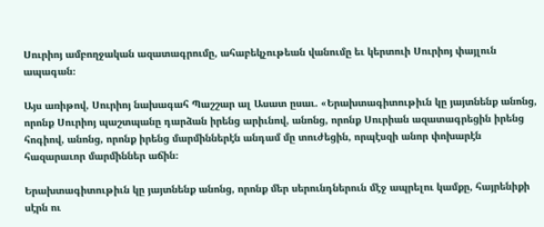Սուրիոյ ամբողջական ազատագրումը, ահաբեկչութեան վանումը եւ կերտուի Սուրիոյ փայլուն ապագան։

Այս առիթով, Սուրիոյ նախագահ Պաշշար ալ Ասատ ըսաւ. «Երախտագիտութիւն կը յայտնենք անոնց, որոնք Սուրիոյ պաշտպանը դարձան իրենց արիւնով, անոնց, որոնք Սուրիան ազատագրեցին իրենց հոգիով, անոնց, որոնք իրենց մարմիններէն անդամ մը տուժեցին, որպէսզի անոր փոխարէն հազարաւոր մարմիններ աճին։

Երախտագիտութիւն կը յայտնենք անոնց, որոնք մեր սերունդներուն մէջ ապրելու կամքը, հայրենիքի սէրն ու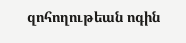զոհողութեան ոգին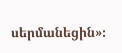սերմանեցին»։